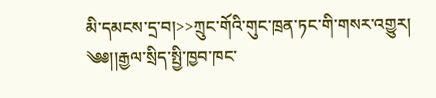མི་དམངས་དྲ་བ།>>ཀྲུང་གོའི་གུང་ཁྲན་ཏང་གི་གསར་འགྱུར།
༄༅།།རྒྱལ་སྲིད་སྤྱི་ཁྱབ་ཁང་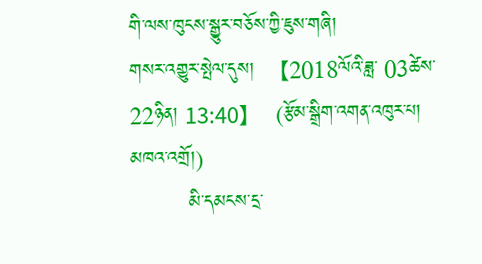གི་ལས་ཁུངས་སྒྱུར་བཅོས་ཀྱི་ཇུས་གཞི།
གསར་འགྱུར་སྤེལ་དུས།  【2018ལོའི་ཟླ་ 03ཚེས་22ཉིན། 13:40】   (རྩོམ་སྒྲིག་འགན་འཁུར་པ། མཁའ་འགྲོ།)
         མི་དམངས་དྲ་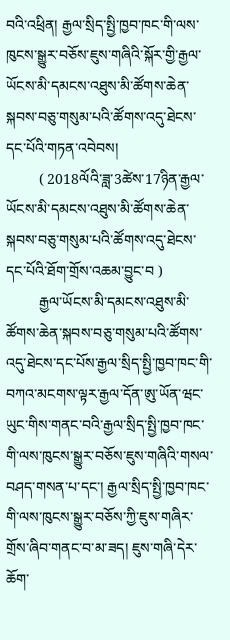བའི་འཕྲིན། རྒྱལ་སྲིད་སྤྱི་ཁྱབ་ཁང་གི་ལས་ཁུངས་སྒྱུར་བཅོས་ཇུས་གཞིའི་སྐོར་གྱི་རྒྱལ་ཡོངས་མི་དམངས་འཐུས་མི་ཚོགས་ཆེན་སྐབས་བཅུ་གསུམ་པའི་ཚོགས་འདུ་ཐེངས་དང་པོའི་གཏན་འབེབས།
         ( 2018ལོའི་ཟླ་3ཚེས་17ཉིན་རྒྱལ་ཡོངས་མི་དམངས་འཐུས་མི་ཚོགས་ཆེན་སྐབས་བཅུ་གསུམ་པའི་ཚོགས་འདུ་ཐེངས་དང་པོའི་ཐོག་གྲོས་འཆམ་བྱུང་བ )
         རྒྱལ་ཡོངས་མི་དམངས་འཐུས་མི་ཚོགས་ཆེན་སྐབས་བཅུ་གསུམ་པའི་ཚོགས་འདུ་ཐེངས་དང་པོས་རྒྱལ་སྲིད་སྤྱི་ཁྱབ་ཁང་གི་བཀའ་མངགས་ལྟར་རྒྱལ་དོན་ཨུ་ཡོན་ཝང་ཡུང་གིས་གནང་བའི་རྒྱལ་སྲིད་སྤྱི་ཁྱབ་ཁང་གི་ལས་ཁུངས་སྒྱུར་བཅོས་ཇུས་གཞིའི་གསལ་བཤད་གསན་པ་དང་། རྒྱལ་སྲིད་སྤྱི་ཁྱབ་ཁང་གི་ལས་ཁུངས་སྒྱུར་བཅོས་ཀྱི་ཇུས་གཞིར་གྲོས་ཞིབ་གནང་བ་མ་ཟད། ཇུས་གཞི་དེར་ཆོག་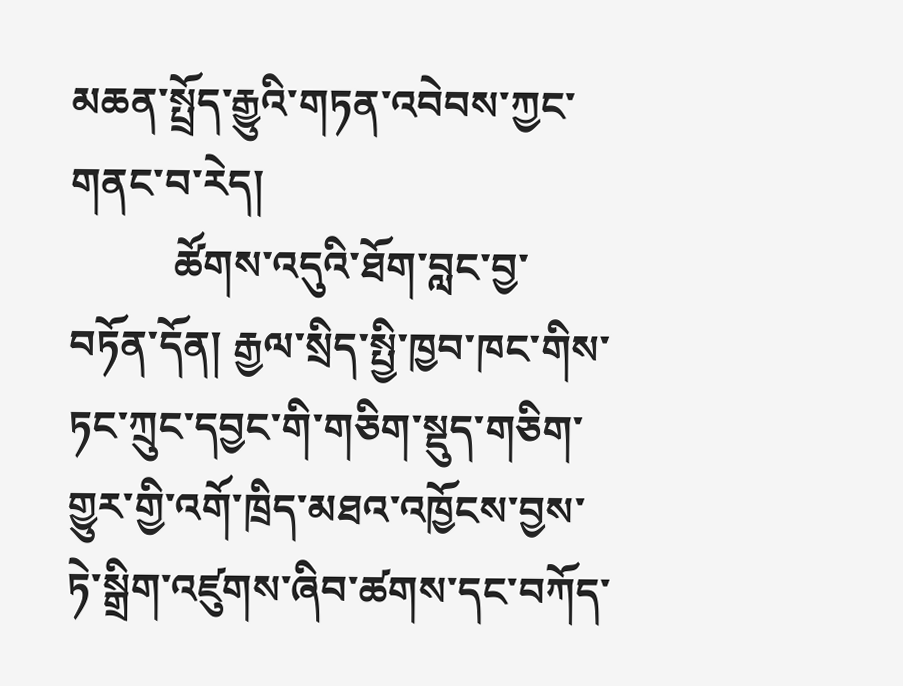མཆན་སྤྲོད་རྒྱུའི་གཏན་འབེབས་ཀྱང་གནང་བ་རེད།
          ཚོགས་འདུའི་ཐོག་བླང་བྱ་བཏོན་དོན། རྒྱལ་སྲིད་སྤྱི་ཁྱབ་ཁང་གིས་ཏང་ཀྲུང་དབྱང་གི་གཅིག་སྡུད་གཅིག་གྱུར་གྱི་འགོ་ཁྲིད་མཐའ་འཁྱོངས་བྱས་ཏེ་སྒྲིག་འཛུགས་ཞིབ་ཚགས་དང་བཀོད་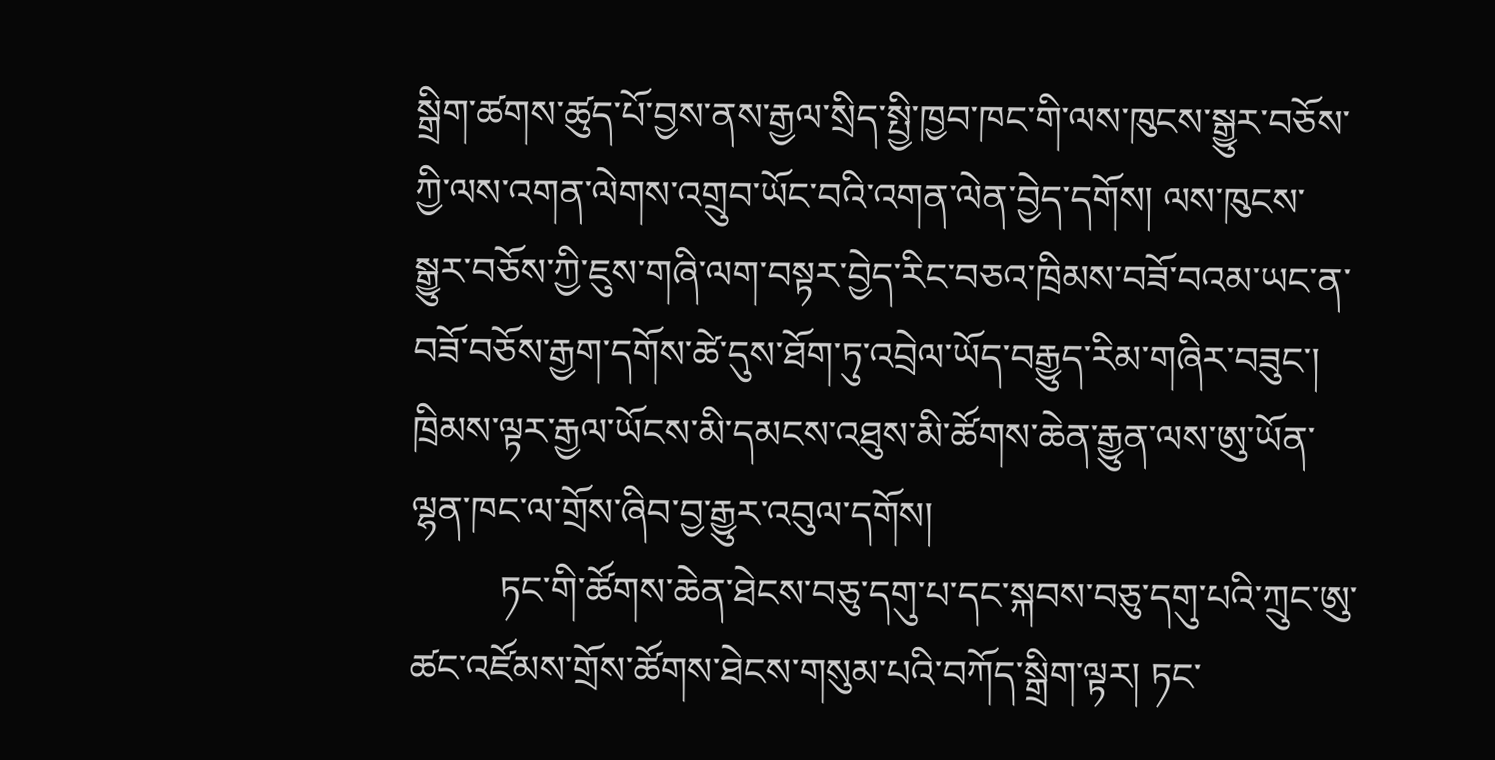སྒྲིག་ཚགས་ཚུད་པོ་བྱས་ནས་རྒྱལ་སྲིད་སྤྱི་ཁྱབ་ཁང་གི་ལས་ཁུངས་སྒྱུར་བཅོས་ཀྱི་ལས་འགན་ལེགས་འགྲུབ་ཡོང་བའི་འགན་ལེན་བྱེད་དགོས། ལས་ཁུངས་སྒྱུར་བཅོས་ཀྱི་ཇུས་གཞི་ལག་བསྟར་བྱེད་རིང་བཅའ་ཁྲིམས་བཟོ་བའམ་ཡང་ན་བཟོ་བཅོས་རྒྱག་དགོས་ཚེ་དུས་ཐོག་ཏུ་འབྲེལ་ཡོད་བརྒྱུད་རིམ་གཞིར་བཟུང་། ཁྲིམས་ལྟར་རྒྱལ་ཡོངས་མི་དམངས་འཐུས་མི་ཚོགས་ཆེན་རྒྱུན་ལས་ཨུ་ཡོན་ལྷན་ཁང་ལ་གྲོས་ཞིབ་བྱ་རྒྱུར་འབུལ་དགོས།
         ཏང་གི་ཚོགས་ཆེན་ཐེངས་བཅུ་དགུ་པ་དང་སྐབས་བཅུ་དགུ་པའི་ཀྲུང་ཨུ་ཚང་འཛོམས་གྲོས་ཚོགས་ཐེངས་གསུམ་པའི་བཀོད་སྒྲིག་ལྟར། ཏང་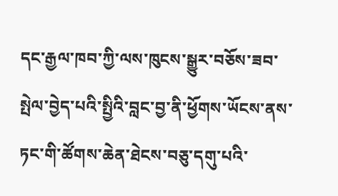དང་རྒྱལ་ཁབ་ཀྱི་ལས་ཁུངས་སྒྱུར་བཅོས་ཟབ་སྤེལ་བྱེད་པའི་སྤྱིའི་བླང་བྱ་ནི་ཕྱོགས་ཡོངས་ནས་ཏང་གི་ཚོགས་ཆེན་ཐེངས་བཅུ་དགུ་པའི་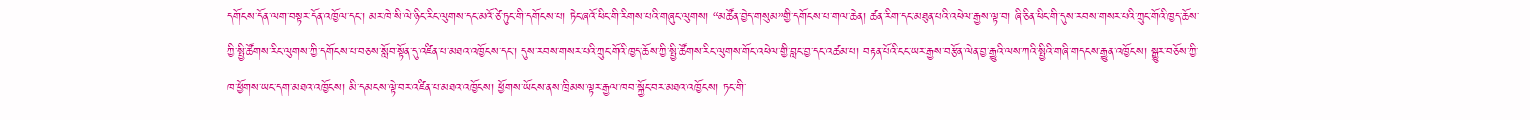དགོངས་དོན་ལག་བསྟར་དོན་འཁྱོལ་དང་། མར་ཁེ་སི་ལེ་ཉིང་རིང་ལུགས་དང་མའོ་ཙེ་ཏུང་གི་དགོངས་པ། ཏེང་ཞའོ་ཕིང་གི་རིགས་པའི་གཞུང་ལུགས། “མཚོན་བྱེད་གསུམ”གྱི་དགོངས་པ་གལ་ཆེན། ཚན་རིག་དང་མཐུན་པའི་འཕེལ་རྒྱས་ལྟ་བ། ཞི་ཅིན་ཕིང་གི་དུས་རབས་གསར་པའི་ཀྲུང་གོའི་ཁྱད་ཆོས་ཀྱི་སྤྱི་ཚོགས་རིང་ལུགས་ཀྱི་དགོངས་པ་བཅས་སློབ་སྟོན་དུ་འཛིན་པ་མཐའ་འཁྱོངས་དང་། དུས་རབས་གསར་པའི་ཀྲུང་གོའི་ཁྱད་ཆོས་ཀྱི་སྤྱི་ཚོགས་རིང་ལུགས་གོང་འཕེལ་གྱི་བླང་བྱ་དང་འཚམ་པ། བརྟན་པོའི་ངང་ཡར་རྒྱས་བརྩོན་ལེན་བྱ་རྒྱུའི་ལས་ཀའི་སྤྱིའི་གཞི་གདངས་རྒྱུན་འཁྱོངས། སྒྱུར་བཅོས་ཀྱི་ཁ་ཕྱོགས་ཡང་དག་མཐའ་འཁྱོངས། མི་དམངས་ལྟེ་བར་འཛིན་པ་མཐའ་འཁྱོངས། ཕྱོགས་ཡོངས་ནས་ཁྲིམས་ལྟར་རྒྱལ་ཁབ་སྐྱོང་བར་མཐའ་འཁྱོངས། ཏང་གི་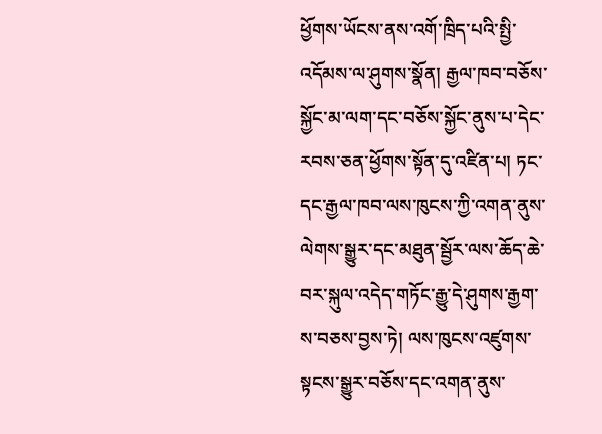ཕྱོགས་ཡོངས་ནས་འགོ་ཁྲིད་པའི་སྤྱི་འདོམས་ལ་ཤུགས་སྣོན། རྒྱལ་ཁབ་བཅོས་སྐྱོང་མ་ལག་དང་བཅོས་སྐྱོང་ནུས་པ་དེང་རབས་ཅན་ཕྱོགས་སྟོན་དུ་འཛིན་པ། ཏང་དང་རྒྱལ་ཁབ་ལས་ཁུངས་ཀྱི་འགན་ནུས་ལེགས་སྒྱུར་དང་མཐུན་སྦྱོར་ལས་ཆོད་ཆེ་བར་སྐུལ་འདེད་གཏོང་རྒྱུ་དེ་ཤུགས་རྒྱག་ས་བཅས་བྱས་ཏེ། ལས་ཁུངས་འཛུགས་སྟངས་སྒྱུར་བཅོས་དང་འགན་ནུས་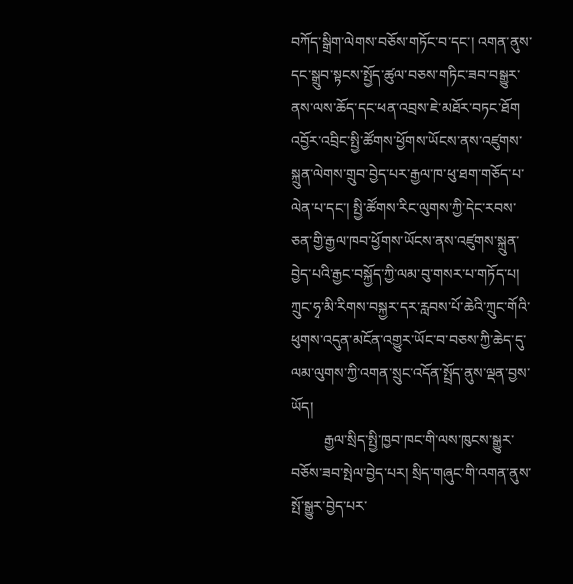བཀོད་སྒྲིག་ལེགས་བཅོས་གཏོང་བ་དང་། འགན་ནུས་དང་སྒྲུབ་སྟངས་སྤྱོད་ཚུལ་བཅས་གཏིང་ཟབ་བསྒྱུར་ནས་ལས་ཆོད་དང་ཕན་འབྲས་ཇེ་མཐོར་བཏང་ཐོག འབྱོར་འབྲིང་སྤྱི་ཚོགས་ཕྱོགས་ཡོངས་ནས་འཛུགས་སྐྲུན་ལེགས་གྲུབ་བྱེད་པར་རྒྱལ་ཁ་ཕུ་ཐག་གཅོད་པ་ལེན་པ་དང་། སྤྱི་ཚོགས་རིང་ལུགས་ཀྱི་དེང་རབས་ཅན་གྱི་རྒྱལ་ཁབ་ཕྱོགས་ཡོངས་ནས་འཛུགས་སྐྲུན་བྱེད་པའི་རྒྱང་བསྐྱོད་ཀྱི་ལམ་བུ་གསར་པ་གཏོད་པ། ཀྲུང་ཧྭ་མི་རིགས་བསྐྱར་དར་རླབས་པོ་ཆེའི་ཀྲུང་གོའི་ཕུགས་འདུན་མངོན་འགྱུར་ཡོང་བ་བཅས་ཀྱི་ཆེད་དུ་ལམ་ལུགས་ཀྱི་འགན་སྲུང་འདོན་སྤྲོད་ནུས་ལྡན་བྱས་ཡོད།
         རྒྱལ་སྲིད་སྤྱི་ཁྱབ་ཁང་གི་ལས་ཁུངས་སྒྱུར་བཅོས་ཟབ་སྤེལ་བྱེད་པར། སྲིད་གཞུང་གི་འགན་ནུས་སྤོ་སྒྱུར་བྱེད་པར་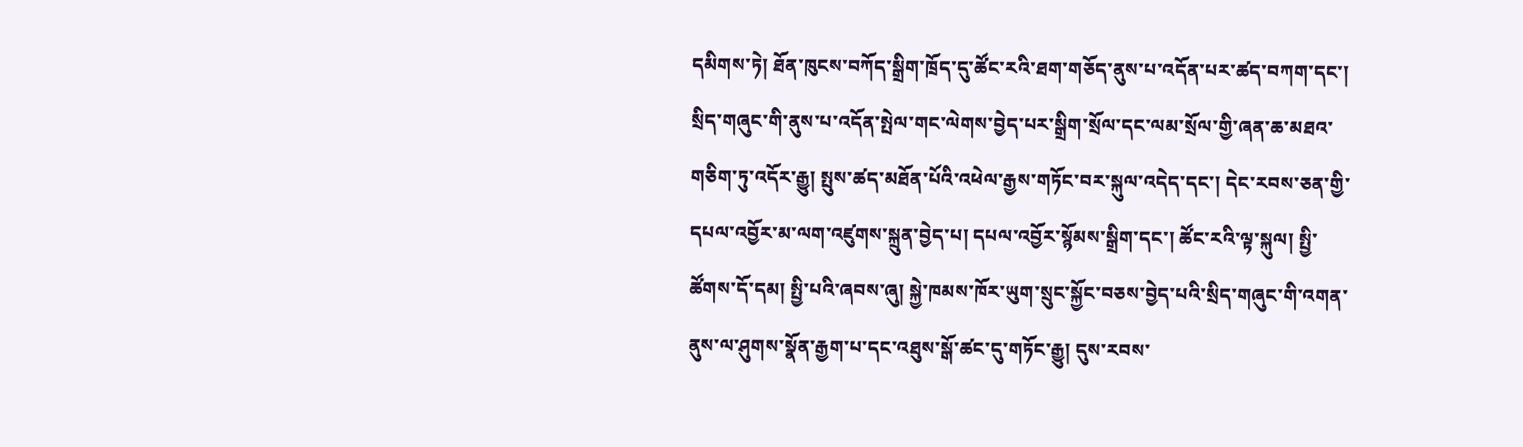དམིགས་ཏེ། ཐོན་ཁུངས་བཀོད་སྒྲིག་ཁྲོད་དུ་ཚོང་རའི་ཐག་གཅོད་ནུས་པ་འདོན་པར་ཚད་བཀག་དང་། སྲིད་གཞུང་གི་ནུས་པ་འདོན་སྤེལ་གང་ལེགས་བྱེད་པར་སྒྲིག་སྲོལ་དང་ལམ་སྲོལ་གྱི་ཞན་ཆ་མཐའ་གཅིག་ཏུ་འདོར་རྒྱུ། སྤུས་ཚད་མཐོན་པོའི་འཕེལ་རྒྱས་གཏོང་བར་སྐུལ་འདེད་དང་། དེང་རབས་ཅན་གྱི་དཔལ་འབྱོར་མ་ལག་འཛུགས་སྐྲུན་བྱེད་པ། དཔལ་འབྱོར་སྙོམས་སྒྲིག་དང་། ཚོང་རའི་ལྟ་སྐུལ། སྤྱི་ཚོགས་དོ་དམ། སྤྱི་པའི་ཞབས་ཞུ། སྐྱེ་ཁམས་ཁོར་ཡུག་སྲུང་སྐྱོང་བཅས་བྱེད་པའི་སྲིད་གཞུང་གི་འགན་ནུས་ལ་ཤུགས་སྣོན་རྒྱག་པ་དང་འཐུས་སྒོ་ཚང་དུ་གཏོང་རྒྱུ། དུས་རབས་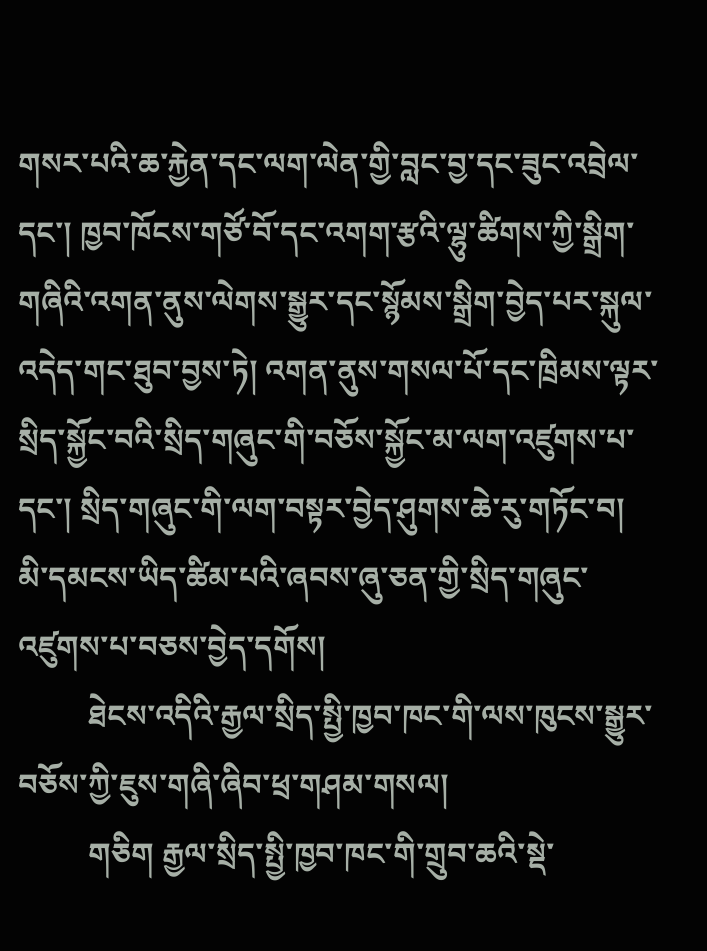གསར་པའི་ཆ་རྐྱེན་དང་ལག་ལེན་གྱི་བླང་བྱ་དང་ཟུང་འབྲེལ་དང་། ཁྱབ་ཁོངས་གཙོ་བོ་དང་འགག་རྩའི་ལྷུ་ཚིགས་ཀྱི་སྒྲིག་གཞིའི་འགན་ནུས་ལེགས་སྒྱུར་དང་སྙོམས་སྒྲིག་བྱེད་པར་སྐུལ་འདེད་གང་ཐུབ་བྱས་ཏེ། འགན་ནུས་གསལ་པོ་དང་ཁྲིམས་ལྟར་སྲིད་སྐྱོང་བའི་སྲིད་གཞུང་གི་བཅོས་སྐྱོང་མ་ལག་འཛུགས་པ་དང་། སྲིད་གཞུང་གི་ལག་བསྟར་བྱེད་ཤུགས་ཆེ་རུ་གཏོང་བ། མི་དམངས་ཡིད་ཚིམ་པའི་ཞབས་ཞུ་ཅན་གྱི་སྲིད་གཞུང་འཛུགས་པ་བཅས་བྱེད་དགོས།
         ཐེངས་འདིའི་རྒྱལ་སྲིད་སྤྱི་ཁྱབ་ཁང་གི་ལས་ཁུངས་སྒྱུར་བཅོས་ཀྱི་ཇུས་གཞི་ཞིབ་ཕྲ་གཤམ་གསལ།
         གཅིག རྒྱལ་སྲིད་སྤྱི་ཁྱབ་ཁང་གི་གྲུབ་ཆའི་སྡེ་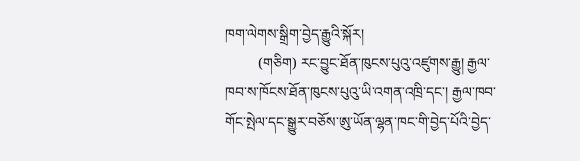ཁག་ལེགས་སྒྲིག་བྱེད་རྒྱུའི་སྐོར།
         (གཅིག) རང་བྱུང་ཐོན་ཁུངས་པུའུ་འཛུགས་རྒྱུ། རྒྱལ་ཁབ་ས་ཁོངས་ཐོན་ཁུངས་པུའུ་ཡི་འགན་འཁྲི་དང་། རྒྱལ་ཁབ་གོང་སྤེལ་དང་སྒྱུར་བཅོས་ཨུ་ཡོན་ལྷན་ཁང་གི་བྱེད་པོའི་བྱེད་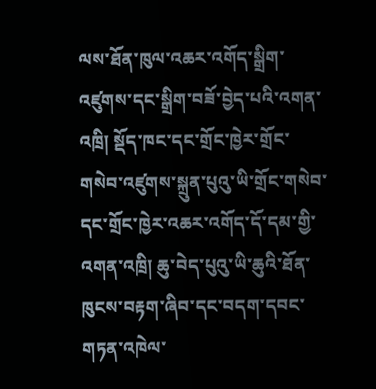ལས་ཐོན་ཁུལ་འཆར་འགོད་སྒྲིག་འཛུགས་དང་སྒྲིག་བཟོ་བྱེད་པའི་འགན་འཁྲི། སྡོད་ཁང་དང་གྲོང་ཁྱེར་གྲོང་གསེབ་འཛུགས་སྐྲུན་པུའུ་ཡི་གྲོང་གསེབ་དང་གྲོང་ཁྱེར་འཆར་འགོད་དོ་དམ་གྱི་འགན་འཁྲི། ཆུ་བེད་པུའུ་ཡི་ཆུའི་ཐོན་ཁུངས་བརྟག་ཞིབ་དང་བདག་དབང་གཏན་འཁེལ་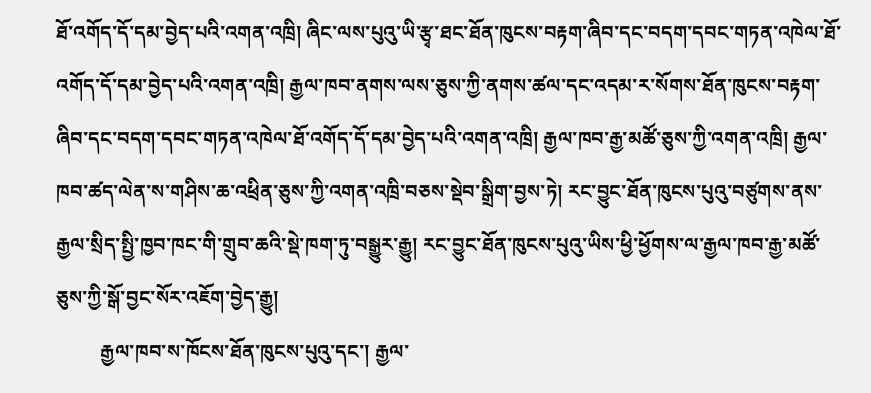ཐོ་འགོད་དོ་དམ་བྱེད་པའི་འགན་འཁྲི། ཞིང་ལས་པུའུ་ཡི་རྩྭ་ཐང་ཐོན་ཁུངས་བརྟག་ཞིབ་དང་བདག་དབང་གཏན་འཁེལ་ཐོ་འགོད་དོ་དམ་བྱེད་པའི་འགན་འཁྲི། རྒྱལ་ཁབ་ནགས་ལས་ཅུས་ཀྱི་ནགས་ཚལ་དང་འདམ་ར་སོགས་ཐོན་ཁུངས་བརྟག་ཞིབ་དང་བདག་དབང་གཏན་འཁེལ་ཐོ་འགོད་དོ་དམ་བྱེད་པའི་འགན་འཁྲི། རྒྱལ་ཁབ་རྒྱ་མཚོ་ཅུས་ཀྱི་འགན་འཁྲི། རྒྱལ་ཁབ་ཚད་ལེན་ས་གཤིས་ཆ་འཕྲིན་ཅུས་ཀྱི་འགན་འཁྲི་བཅས་སྡེབ་སྒྲིག་བྱས་ཏེ། རང་བྱུང་ཐོན་ཁུངས་པུའུ་བཙུགས་ནས་རྒྱལ་སྲིད་སྤྱི་ཁྱབ་ཁང་གི་གྲུབ་ཆའི་སྡེ་ཁག་ཏུ་བསྒྱུར་རྒྱུ། རང་བྱུང་ཐོན་ཁུངས་པུའུ་ཡིས་ཕྱི་ཕྱོགས་ལ་རྒྱལ་ཁབ་རྒྱ་མཚོ་ཅུས་ཀྱི་སྒོ་བྱང་སོར་འཇོག་བྱེད་རྒྱུ།
         རྒྱལ་ཁབ་ས་ཁོངས་ཐོན་ཁུངས་པུའུ་དང་། རྒྱལ་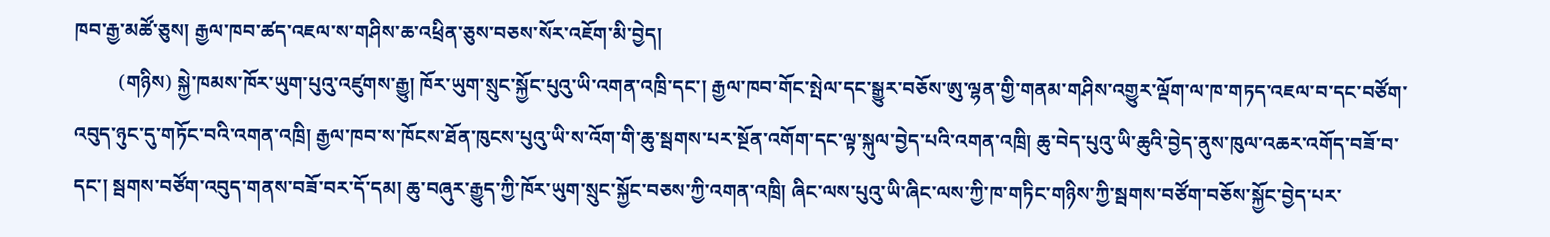ཁབ་རྒྱ་མཚོ་ཅུས། རྒྱལ་ཁབ་ཚད་འཇལ་ས་གཤིས་ཆ་འཕྲིན་ཅུས་བཅས་སོར་འཇོག་མི་བྱེད།
         (གཉིས) སྐྱེ་ཁམས་ཁོར་ཡུག་པུའུ་འཛུགས་རྒྱུ། ཁོར་ཡུག་སྲུང་སྐྱོང་པུའུ་ཡི་འགན་འཁྲི་དང་། རྒྱལ་ཁབ་གོང་སྤེལ་དང་སྒྱུར་བཅོས་ཨུ་ལྷན་གྱི་གནམ་གཤིས་འགྱུར་ལྡོག་ལ་ཁ་གཏད་འཇལ་བ་དང་བཙོག་འབུད་ཉུང་དུ་གཏོང་བའི་འགན་འཁྲི། རྒྱལ་ཁབ་ས་ཁོངས་ཐོན་ཁུངས་པུའུ་ཡི་ས་འོག་གི་ཆུ་སྦགས་པར་སྔོན་འགོག་དང་ལྟ་སྐུལ་བྱེད་པའི་འགན་འཁྲི། ཆུ་བེད་པུའུ་ཡི་ཆུའི་བྱེད་ནུས་ཁུལ་འཆར་འགོད་བཟོ་བ་དང་། སྦགས་བཙོག་འབུད་གནས་བཟོ་བར་དོ་དམ། ཆུ་བཞུར་རྒྱུད་ཀྱི་ཁོར་ཡུག་སྲུང་སྐྱོང་བཅས་ཀྱི་འགན་འཁྲི། ཞིང་ལས་པུའུ་ཡི་ཞིང་ལས་ཀྱི་ཁ་གཏིང་གཉིས་ཀྱི་སྦགས་བཙོག་བཅོས་སྐྱོང་བྱེད་པར་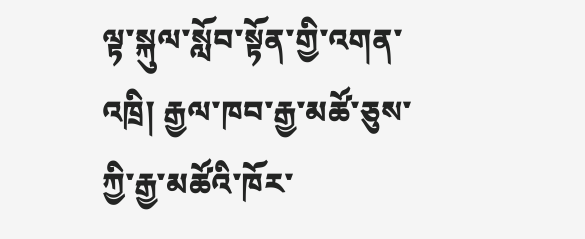ལྟ་སྐུལ་སློབ་སྟོན་གྱི་འགན་འཁྲི། རྒྱལ་ཁབ་རྒྱ་མཚོ་ཅུས་ཀྱི་རྒྱ་མཚོའི་ཁོར་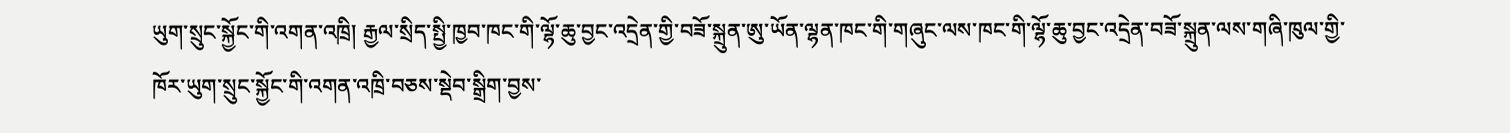ཡུག་སྲུང་སྐྱོང་གི་འགན་འཁྲི། རྒྱལ་སྲིད་སྤྱི་ཁྱབ་ཁང་གི་ལྷོ་ཆུ་བྱང་འདྲེན་གྱི་བཟོ་སྐྲུན་ཨུ་ཡོན་ལྷན་ཁང་གི་གཞུང་ལས་ཁང་གི་ལྷོ་ཆུ་བྱང་འདྲེན་བཟོ་སྐྲུན་ལས་གཞི་ཁུལ་གྱི་ཁོར་ཡུག་སྲུང་སྐྱོང་གི་འགན་འཁྲི་བཅས་སྡེབ་སྒྲིག་བྱས་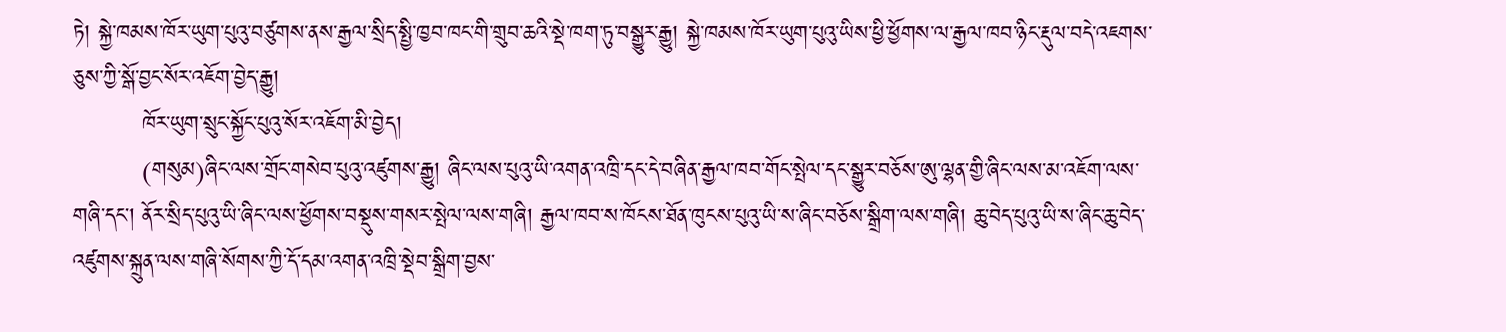ཏེ། སྐྱེ་ཁམས་ཁོར་ཡུག་པུའུ་བཙུགས་ནས་རྒྱལ་སྲིད་སྤྱི་ཁྱབ་ཁང་གི་གྲུབ་ཆའི་སྡེ་ཁག་ཏུ་བསྒྱུར་རྒྱུ། སྐྱེ་ཁམས་ཁོར་ཡུག་པུའུ་ཡིས་ཕྱི་ཕྱོགས་ལ་རྒྱལ་ཁབ་ཉིང་རྡུལ་བདེ་འཇགས་ཅུས་ཀྱི་སྒོ་བྱང་སོར་འཇོག་བྱེད་རྒྱུ།
         ཁོར་ཡུག་སྲུང་སྐྱོང་པུའུ་སོར་འཇོག་མི་བྱེད།
         (གསུམ)ཞིང་ལས་གྲོང་གསེབ་པུའུ་འཛུགས་རྒྱུ། ཞིང་ལས་པུའུ་ཡི་འགན་འཁྲི་དང་དེ་བཞིན་རྒྱལ་ཁབ་གོང་སྤེལ་དང་སྒྱུར་བཅོས་ཨུ་ལྷན་གྱི་ཞིང་ལས་མ་འཇོག་ལས་གཞི་དང་། ནོར་སྲིད་པུའུ་ཡི་ཞིང་ལས་ཕྱོགས་བསྡུས་གསར་སྤེལ་ལས་གཞི། རྒྱལ་ཁབ་ས་ཁོངས་ཐོན་ཁུངས་པུའུ་ཡི་ས་ཞིང་བཅོས་སྒྲིག་ལས་གཞི། ཆུ་བེད་པུའུ་ཡི་ས་ཞིང་ཆུ་བེད་འཛུགས་སྐྲུན་ལས་གཞི་སོགས་ཀྱི་དོ་དམ་འགན་འཁྲི་སྡེབ་སྒྲིག་བྱས་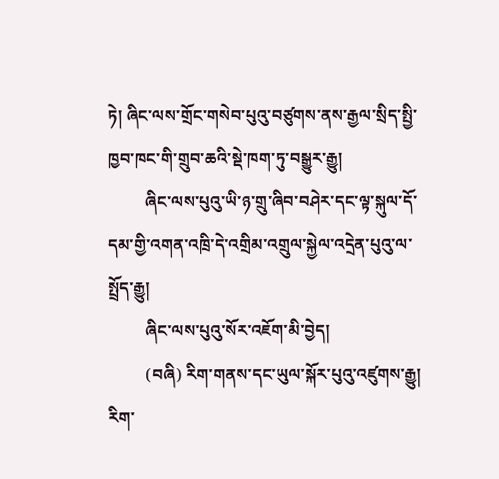ཏེ། ཞིང་ལས་གྲོང་གསེབ་པུའུ་བཙུགས་ནས་རྒྱལ་སྲིད་སྤྱི་ཁྱབ་ཁང་གི་གྲུབ་ཆའི་སྡེ་ཁག་ཏུ་བསྒྱུར་རྒྱུ།
         ཞིང་ལས་པུའུ་ཡི་ཉ་གྲུ་ཞིབ་བཤེར་དང་ལྟ་སྐུལ་དོ་དམ་གྱི་འགན་འཁྲི་དེ་འགྲིམ་འགྲུལ་སྐྱེལ་འདྲེན་པུའུ་ལ་སྤྲོད་རྒྱུ།
         ཞིང་ལས་པུའུ་སོར་འཇོག་མི་བྱེད།
         (བཞི) རིག་གནས་དང་ཡུལ་སྐོར་པུའུ་འཛུགས་རྒྱུ། རིག་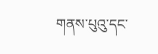གནས་པུའུ་དང་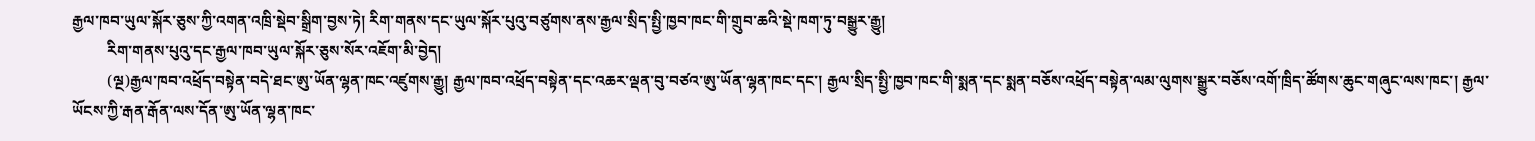རྒྱལ་ཁབ་ཡུལ་སྐོར་ཅུས་ཀྱི་འགན་འཁྲི་སྡེབ་སྒྲིག་བྱས་ཏེ། རིག་གནས་དང་ཡུལ་སྐོར་པུའུ་བཙུགས་ནས་རྒྱལ་སྲིད་སྤྱི་ཁྱབ་ཁང་གི་གྲུབ་ཆའི་སྡེ་ཁག་ཏུ་བསྒྱུར་རྒྱུ།
         རིག་གནས་པུའུ་དང་རྒྱལ་ཁབ་ཡུལ་སྐོར་ཅུས་སོར་འཇོག་མི་བྱེད།
         (ལྔ)རྒྱལ་ཁབ་འཕྲོད་བསྟེན་བདེ་ཐང་ཨུ་ཡོན་ལྷན་ཁང་འཛུགས་རྒྱུ། རྒྱལ་ཁབ་འཕྲོད་བསྟེན་དང་འཆར་ལྡན་བུ་བཙའ་ཨུ་ཡོན་ལྷན་ཁང་དང་། རྒྱལ་སྲིད་སྤྱི་ཁྱབ་ཁང་གི་སྨན་དང་སྨན་བཅོས་འཕྲོད་བསྟེན་ལམ་ལུགས་སྒྱུར་བཅོས་འགོ་ཁྲིད་ཚོགས་ཆུང་གཞུང་ལས་ཁང་། རྒྱལ་ཡོངས་ཀྱི་རྒན་རྒོན་ལས་དོན་ཨུ་ཡོན་ལྷན་ཁང་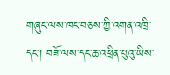གཞུང་ལས་ཁང་བཅས་ཀྱི་འགན་འཁྲི་དང་། བཟོ་ལས་དང་ཆ་འཕྲིན་པུའུ་ཡིས་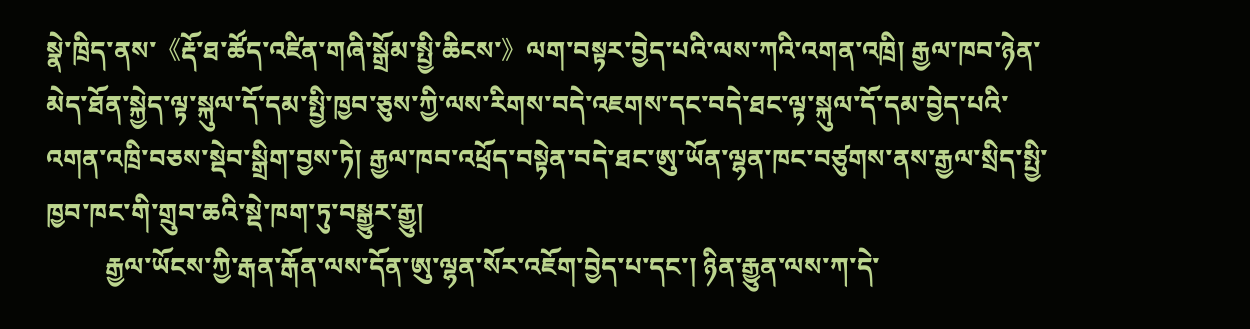སྣེ་ཁྲིད་ནས་《རྡོ་ཐ་ཚོད་འཛིན་གཞི་སྒྲོམ་སྤྱི་ཆིངས་》ལག་བསྟར་བྱེད་པའི་ལས་ཀའི་འགན་འཁྲི། རྒྱལ་ཁབ་ཉེན་མེད་ཐོན་སྐྱེད་ལྟ་སྐུལ་དོ་དམ་སྤྱི་ཁྱབ་ཅུས་ཀྱི་ལས་རིགས་བདེ་འཇགས་དང་བདེ་ཐང་ལྟ་སྐུལ་དོ་དམ་བྱེད་པའི་འགན་འཁྲི་བཅས་སྡེབ་སྒྲིག་བྱས་ཏེ། རྒྱལ་ཁབ་འཕྲོད་བསྟེན་བདེ་ཐང་ཨུ་ཡོན་ལྷན་ཁང་བཙུགས་ནས་རྒྱལ་སྲིད་སྤྱི་ཁྱབ་ཁང་གི་གྲུབ་ཆའི་སྡེ་ཁག་ཏུ་བསྒྱུར་རྒྱུ།
         རྒྱལ་ཡོངས་ཀྱི་རྒན་རྒོན་ལས་དོན་ཨུ་ལྷན་སོར་འཇོག་བྱེད་པ་དང་། ཉིན་རྒྱུན་ལས་ཀ་དེ་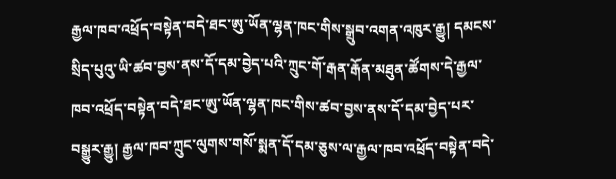རྒྱལ་ཁབ་འཕྲོད་བསྟེན་བདེ་ཐང་ཨུ་ཡོན་ལྷན་ཁང་གིས་སྒྲུབ་འགན་འཁུར་རྒྱུ། དམངས་སྲིད་པུའུ་ཡི་ཚབ་བྱས་ནས་དོ་དམ་བྱེད་པའི་ཀྲུང་གོ་རྒན་རྒོན་མཐུན་ཚོགས་དེ་རྒྱལ་ཁབ་འཕྲོད་བསྟེན་བདེ་ཐང་ཨུ་ཡོན་ལྷན་ཁང་གིས་ཚབ་བྱས་ནས་དོ་དམ་བྱེད་པར་བསྒྱུར་རྒྱུ། རྒྱལ་ཁབ་ཀྲུང་ལུགས་གསོ་སྨན་དོ་དམ་ཅུས་ལ་རྒྱལ་ཁབ་འཕྲོད་བསྟེན་བདེ་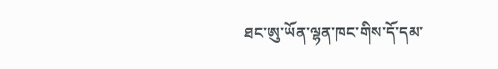ཐང་ཨུ་ཡོན་ལྷན་ཁང་གིས་དོ་དམ་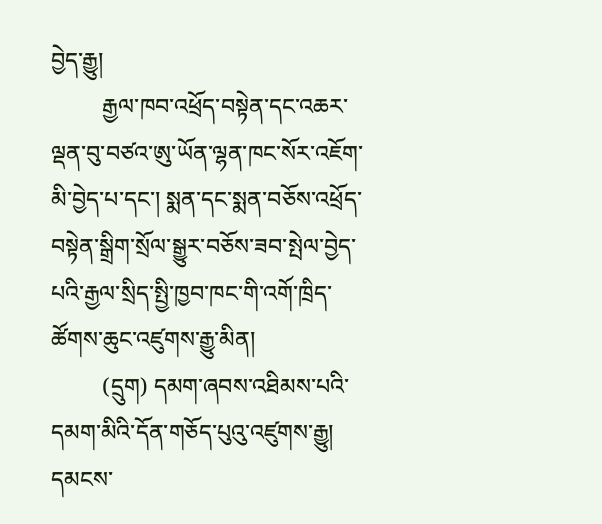བྱེད་རྒྱུ།
         རྒྱལ་ཁབ་འཕྲོད་བསྟེན་དང་འཆར་ལྡན་བུ་བཙའ་ཨུ་ཡོན་ལྷན་ཁང་སོར་འཇོག་མི་བྱེད་པ་དང་། སྨན་དང་སྨན་བཅོས་འཕྲོད་བསྟེན་སྒྲིག་སྲོལ་སྒྱུར་བཅོས་ཟབ་སྤེལ་བྱེད་པའི་རྒྱལ་སྲིད་སྤྱི་ཁྱབ་ཁང་གི་འགོ་ཁྲིད་ཚོགས་ཆུང་འཛུགས་རྒྱུ་མིན།
         (དྲུག) དམག་ཞབས་འཐིམས་པའི་དམག་མིའི་དོན་གཅོད་པུའུ་འཛུགས་རྒྱུ། དམངས་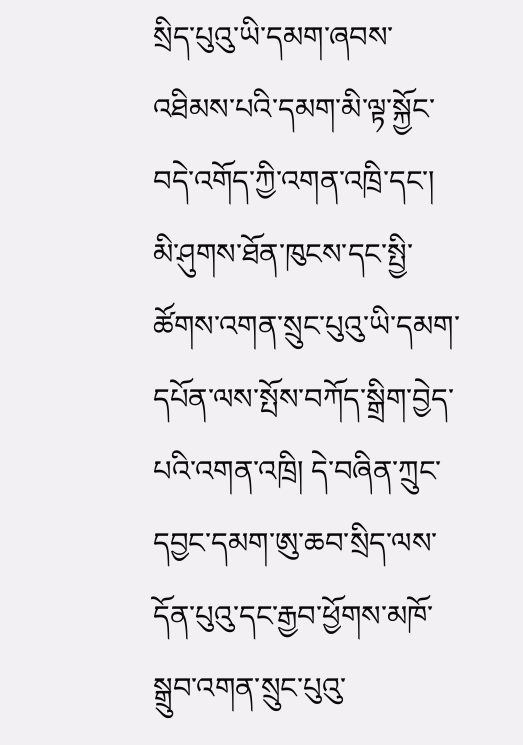སྲིད་པུའུ་ཡི་དམག་ཞབས་འཐིམས་པའི་དམག་མི་ལྟ་སྐྱོང་བདེ་འགོད་ཀྱི་འགན་འཁྲི་དང་། མི་ཤུགས་ཐོན་ཁུངས་དང་སྤྱི་ཚོགས་འགན་སྲུང་པུའུ་ཡི་དམག་དཔོན་ལས་སྤོས་བཀོད་སྒྲིག་བྱེད་པའི་འགན་འཁྲི། དེ་བཞིན་ཀྲུང་དབྱང་དམག་ཨུ་ཆབ་སྲིད་ལས་དོན་པུའུ་དང་རྒྱབ་ཕྱོགས་མཁོ་སྒྲུབ་འགན་སྲུང་པུའུ་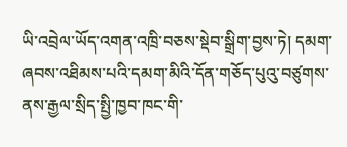ཡི་འབྲེལ་ཡོད་འགན་འཁྲི་བཅས་སྡེབ་སྒྲིག་བྱས་ཏེ། དམག་ཞབས་འཐིམས་པའི་དམག་མིའི་དོན་གཅོད་པུའུ་བཙུགས་ནས་རྒྱལ་སྲིད་སྤྱི་ཁྱབ་ཁང་གི་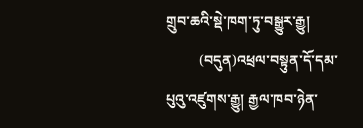གྲུབ་ཆའི་སྡེ་ཁག་ཏུ་བསྒྱུར་རྒྱུ།
         (བདུན)འཕྲལ་བསྟུན་དོ་དམ་པུའུ་འཛུགས་རྒྱུ། རྒྱལ་ཁབ་ཉེན་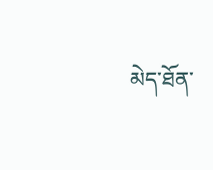མེད་ཐོན་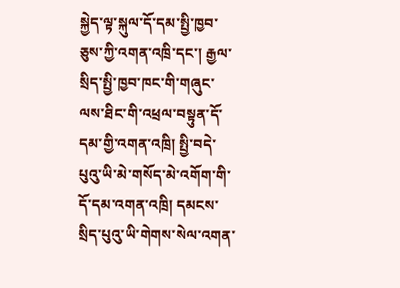སྐྱེད་ལྟ་སྐུལ་དོ་དམ་སྤྱི་ཁྱབ་ཅུས་ཀྱི་འགན་འཁྲི་དང་། རྒྱལ་སྲིད་སྤྱི་ཁྱབ་ཁང་གི་གཞུང་ལས་ཐིང་གི་འཕྲལ་བསྟུན་དོ་དམ་གྱི་འགན་འཁྲི། སྤྱི་བདེ་པུའུ་ཡི་མེ་གསོད་མེ་འགོག་གི་དོ་དམ་འགན་འཁྲི། དམངས་སྲིད་པུའུ་ཡི་གེགས་སེལ་འགན་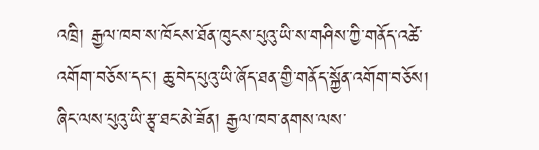འཁྲི། རྒྱལ་ཁབ་ས་ཁོངས་ཐོན་ཁུངས་པུའུ་ཡི་ས་གཤིས་ཀྱི་གནོད་འཚེ་འགོག་བཅོས་དང་། ཆུ་བེད་པུའུ་ཡི་ཞོད་ཐན་གྱི་གནོད་སྐྱོན་འགོག་བཅོས། ཞིང་ལས་པུའུ་ཡི་རྩྭ་ཐང་མེ་ཟོན། རྒྱལ་ཁབ་ནགས་ལས་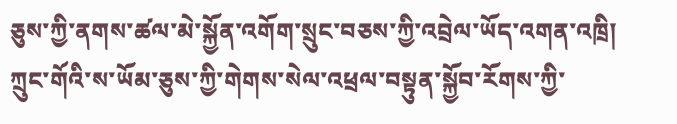ཅུས་ཀྱི་ནགས་ཚལ་མེ་སྐྱོན་འགོག་སྲུང་བཅས་ཀྱི་འབྲེལ་ཡོད་འགན་འཁྲི། ཀྲུང་གོའི་ས་ཡོམ་ཅུས་ཀྱི་གེགས་སེལ་འཕྲལ་བསྟུན་སྐྱོབ་རོགས་ཀྱི་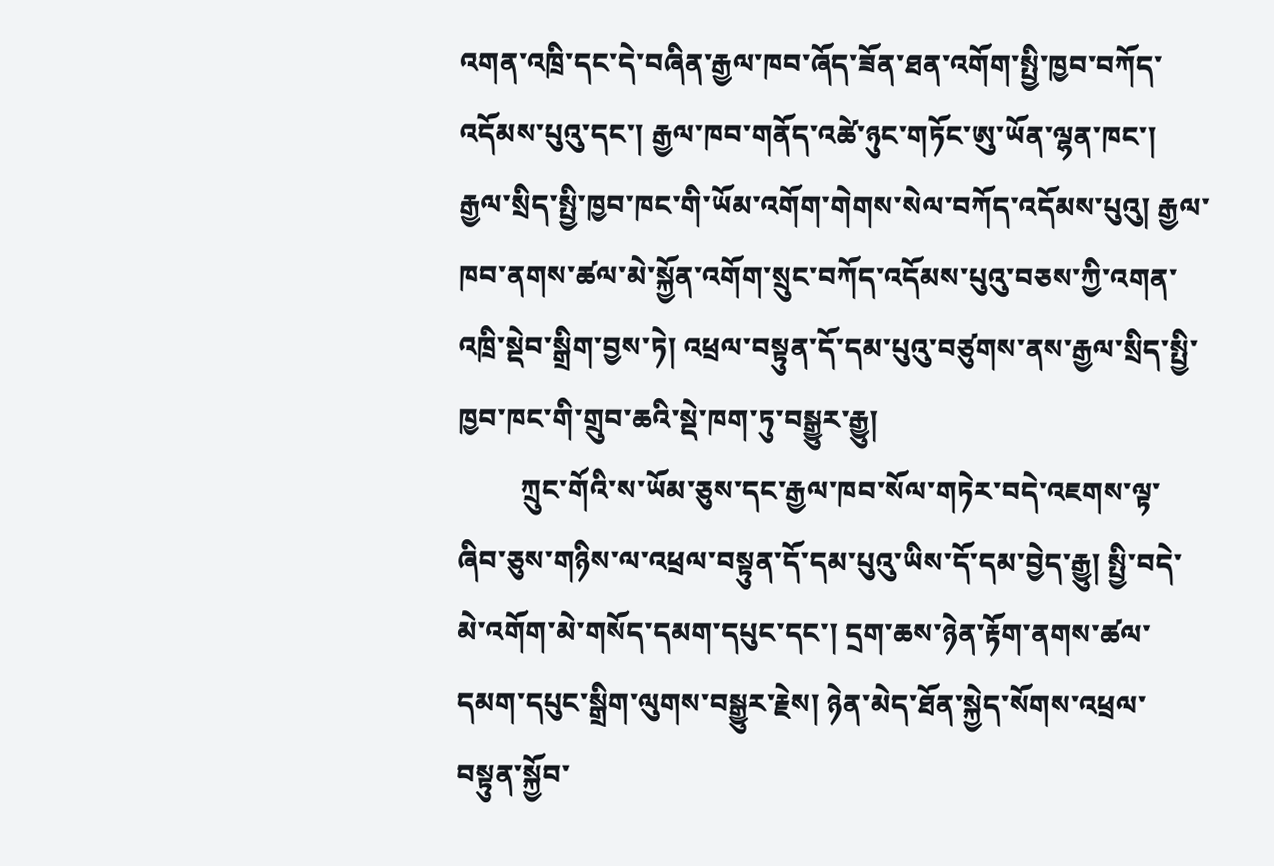འགན་འཁྲི་དང་དེ་བཞིན་རྒྱལ་ཁབ་ཞོད་ཟོན་ཐན་འགོག་སྤྱི་ཁྱབ་བཀོད་འདོམས་པུའུ་དང་། རྒྱལ་ཁབ་གནོད་འཚེ་ཉུང་གཏོང་ཨུ་ཡོན་ལྷན་ཁང་། རྒྱལ་སྲིད་སྤྱི་ཁྱབ་ཁང་གི་ཡོམ་འགོག་གེགས་སེལ་བཀོད་འདོམས་པུའུ། རྒྱལ་ཁབ་ནགས་ཚལ་མེ་སྐྱོན་འགོག་སྲུང་བཀོད་འདོམས་པུའུ་བཅས་ཀྱི་འགན་འཁྲི་སྡེབ་སྒྲིག་བྱས་ཏེ། འཕྲལ་བསྟུན་དོ་དམ་པུའུ་བཙུགས་ནས་རྒྱལ་སྲིད་སྤྱི་ཁྱབ་ཁང་གི་གྲུབ་ཆའི་སྡེ་ཁག་ཏུ་བསྒྱུར་རྒྱུ།
         ཀྲུང་གོའི་ས་ཡོམ་ཅུས་དང་རྒྱལ་ཁབ་སོལ་གཏེར་བདེ་འཇགས་ལྟ་ཞིབ་ཅུས་གཉིས་ལ་འཕྲལ་བསྟུན་དོ་དམ་པུའུ་ཡིས་དོ་དམ་བྱེད་རྒྱུ། སྤྱི་བདེ་མེ་འགོག་མེ་གསོད་དམག་དཔུང་དང་། དྲག་ཆས་ཉེན་རྟོག་ནགས་ཚལ་དམག་དཔུང་སྒྲིག་ལུགས་བསྒྱུར་རྗེས། ཉེན་མེད་ཐོན་སྐྱེད་སོགས་འཕྲལ་བསྟུན་སྐྱོབ་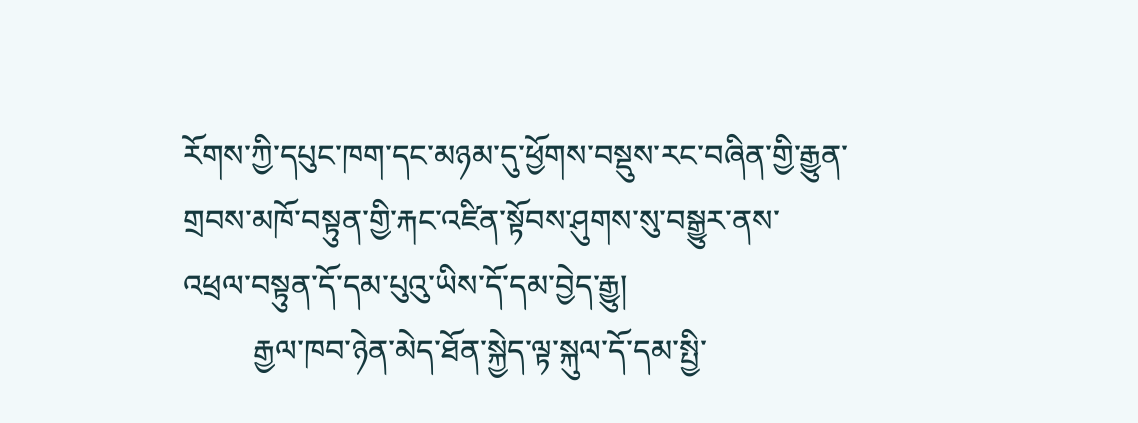རོགས་ཀྱི་དཔུང་ཁག་དང་མཉམ་དུ་ཕྱོགས་བསྡུས་རང་བཞིན་གྱི་རྒྱུན་གྲབས་མཁོ་བསྟུན་གྱི་རྐང་འཛིན་སྟོབས་ཤུགས་སུ་བསྒྱུར་ནས་འཕྲལ་བསྟུན་དོ་དམ་པུའུ་ཡིས་དོ་དམ་བྱེད་རྒྱུ།
         རྒྱལ་ཁབ་ཉེན་མེད་ཐོན་སྐྱེད་ལྟ་སྐུལ་དོ་དམ་སྤྱི་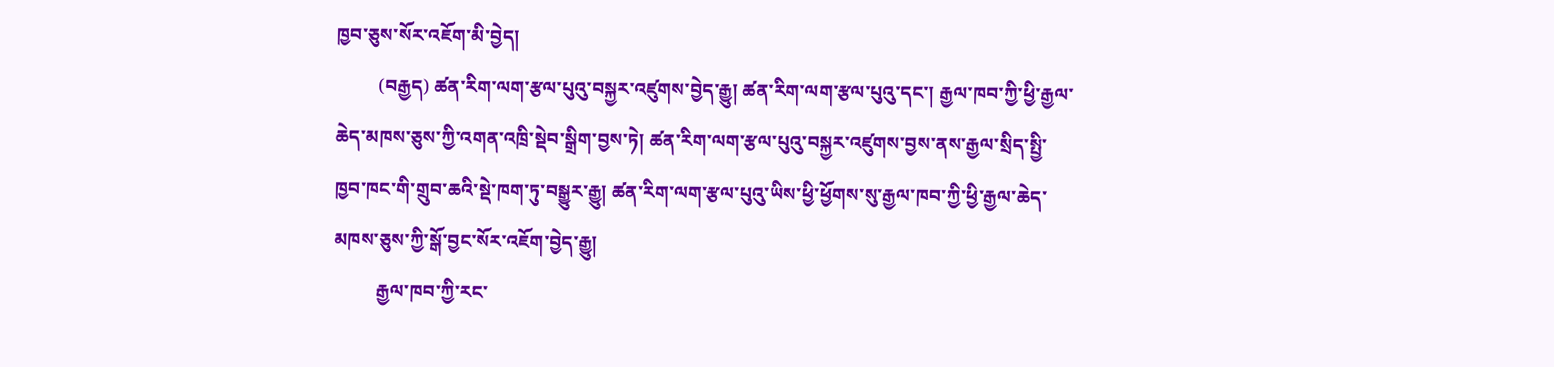ཁྱབ་ཅུས་སོར་འཇོག་མི་བྱེད།
         (བརྒྱད) ཚན་རིག་ལག་རྩལ་པུའུ་བསྐྱར་འཛུགས་བྱེད་རྒྱུ། ཚན་རིག་ལག་རྩལ་པུའུ་དང་། རྒྱལ་ཁབ་ཀྱི་ཕྱི་རྒྱལ་ཆེད་མཁས་ཅུས་ཀྱི་འགན་འཁྲི་སྡེབ་སྒྲིག་བྱས་ཏེ། ཚན་རིག་ལག་རྩལ་པུའུ་བསྐྱར་འཛུགས་བྱས་ནས་རྒྱལ་སྲིད་སྤྱི་ཁྱབ་ཁང་གི་གྲུབ་ཆའི་སྡེ་ཁག་ཏུ་བསྒྱུར་རྒྱུ། ཚན་རིག་ལག་རྩལ་པུའུ་ཡིས་ཕྱི་ཕྱོགས་སུ་རྒྱལ་ཁབ་ཀྱི་ཕྱི་རྒྱལ་ཆེད་མཁས་ཅུས་ཀྱི་སྒོ་བྱང་སོར་འཇོག་བྱེད་རྒྱུ།
         རྒྱལ་ཁབ་ཀྱི་རང་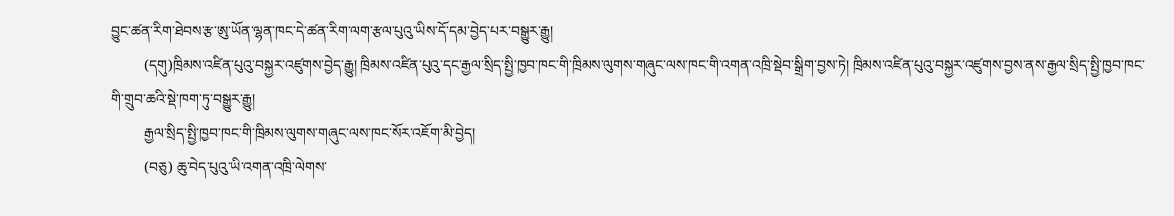བྱུང་ཚན་རིག་ཐེབས་རྩ་ཨུ་ཡོན་ལྷན་ཁང་དེ་ཚན་རིག་ལག་རྩལ་པུའུ་ཡིས་དོ་དམ་བྱེད་པར་བསྒྱུར་རྒྱུ།
         (དགུ)ཁྲིམས་འཛིན་པུའུ་བསྐྱར་འཛུགས་བྱེད་རྒྱུ། ཁྲིམས་འཛིན་པུའུ་དང་རྒྱལ་སྲིད་སྤྱི་ཁྱབ་ཁང་གི་ཁྲིམས་ལུགས་གཞུང་ལས་ཁང་གི་འགན་འཁྲི་སྡེབ་སྒྲིག་བྱས་ཏེ། ཁྲིམས་འཛིན་པུའུ་བསྐྱར་འཛུགས་བྱས་ནས་རྒྱལ་སྲིད་སྤྱི་ཁྱབ་ཁང་གི་གྲུབ་ཆའི་སྡེ་ཁག་ཏུ་བསྒྱུར་རྒྱུ།
         རྒྱལ་སྲིད་སྤྱི་ཁྱབ་ཁང་གི་ཁྲིམས་ལུགས་གཞུང་ལས་ཁང་སོར་འཇོག་མི་བྱེད།
         (བཅུ) ཆུ་བེད་པུའུ་ཡི་འགན་འཁྲི་ལེགས་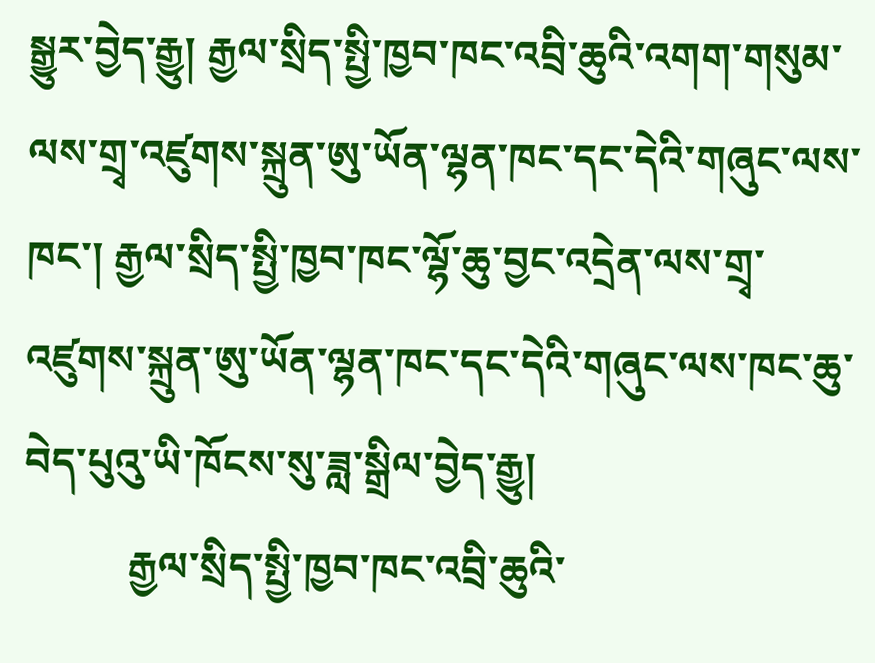སྒྱུར་བྱེད་རྒྱུ། རྒྱལ་སྲིད་སྤྱི་ཁྱབ་ཁང་འབྲི་ཆུའི་འགག་གསུམ་ལས་གྲྭ་འཛུགས་སྐྲུན་ཨུ་ཡོན་ལྷན་ཁང་དང་དེའི་གཞུང་ལས་ཁང་། རྒྱལ་སྲིད་སྤྱི་ཁྱབ་ཁང་ལྷོ་ཆུ་བྱང་འདྲེན་ལས་གྲྭ་འཛུགས་སྐྲུན་ཨུ་ཡོན་ལྷན་ཁང་དང་དེའི་གཞུང་ལས་ཁང་ཆུ་བེད་པུའུ་ཡི་ཁོངས་སུ་ཟླ་སྒྲིལ་བྱེད་རྒྱུ།
          རྒྱལ་སྲིད་སྤྱི་ཁྱབ་ཁང་འབྲི་ཆུའི་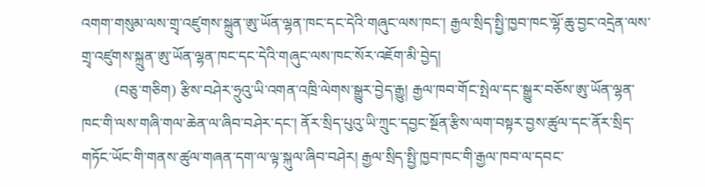འགག་གསུམ་ལས་གྲྭ་འཛུགས་སྐྲུན་ཨུ་ཡོན་ལྷན་ཁང་དང་དེའི་གཞུང་ལས་ཁང་། རྒྱལ་སྲིད་སྤྱི་ཁྱབ་ཁང་ལྷོ་ཆུ་བྱང་འདྲེན་ལས་གྲྭ་འཛུགས་སྐྲུན་ཨུ་ཡོན་ལྷན་ཁང་དང་དེའི་གཞུང་ལས་ཁང་སོར་འཇོག་མི་བྱེད།
         (བཅུ་གཅིག) རྩིས་བཤེར་ཧྲུའུ་ཡི་འགན་འཁྲི་ལེགས་སྒྱུར་བྱེད་རྒྱུ། རྒྱལ་ཁབ་གོང་སྤེལ་དང་སྒྱུར་བཅོས་ཨུ་ཡོན་ལྷན་ཁང་གི་ལས་གཞི་གལ་ཆེན་ལ་ཞིབ་བཤེར་དང་། ནོར་སྲིད་པུའུ་ཡི་ཀྲུང་དབྱང་སྔོན་རྩིས་ལག་བསྟར་བྱས་ཚུལ་དང་ནོར་སྲིད་གཏོང་ཡོང་གི་གནས་ཚུལ་གཞན་དག་ལ་ལྟ་སྐུལ་ཞིབ་བཤེར། རྒྱལ་སྲིད་སྤྱི་ཁྱབ་ཁང་གི་རྒྱལ་ཁབ་ལ་དབང་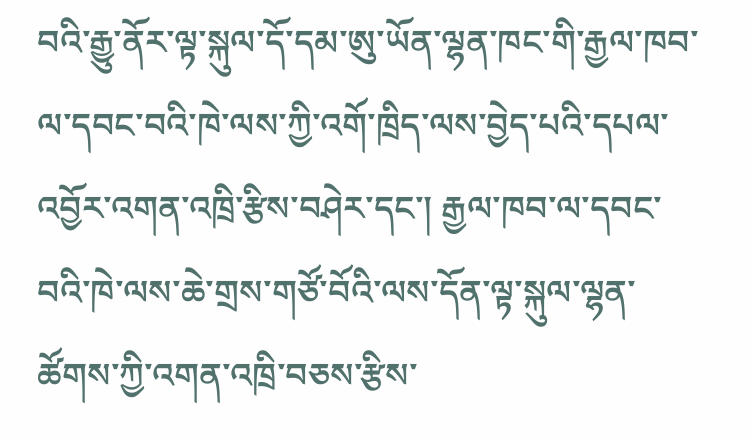བའི་རྒྱུ་ནོར་ལྟ་སྐུལ་དོ་དམ་ཨུ་ཡོན་ལྷན་ཁང་གི་རྒྱལ་ཁབ་ལ་དབང་བའི་ཁེ་ལས་ཀྱི་འགོ་ཁྲིད་ལས་བྱེད་པའི་དཔལ་འབྱོར་འགན་འཁྲི་རྩིས་བཤེར་དང་། རྒྱལ་ཁབ་ལ་དབང་བའི་ཁེ་ལས་ཆེ་གྲས་གཙོ་བོའི་ལས་དོན་ལྟ་སྐུལ་ལྷན་ཚོགས་ཀྱི་འགན་འཁྲི་བཅས་རྩིས་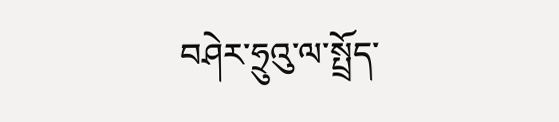བཤེར་ཧྲུའུ་ལ་སྤྲོད་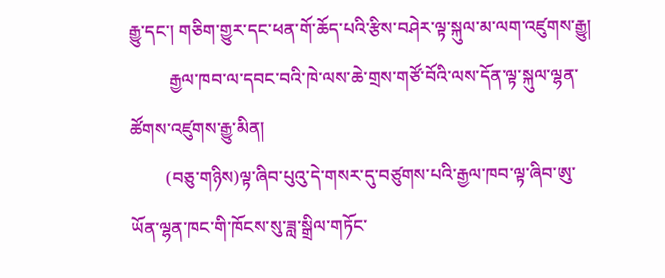རྒྱུ་དང་། གཅིག་གྱུར་དང་ཕན་གོ་ཆོད་པའི་རྩིས་བཤེར་ལྟ་སྐུལ་མ་ལག་འཛུགས་རྒྱུ།
         རྒྱལ་ཁབ་ལ་དབང་བའི་ཁེ་ལས་ཆེ་གྲས་གཙོ་བོའི་ལས་དོན་ལྟ་སྐུལ་ལྷན་ཚོགས་འཛུགས་རྒྱུ་མིན།
        (བཅུ་གཉིས)ལྟ་ཞིབ་པུའུ་དེ་གསར་དུ་བཙུགས་པའི་རྒྱལ་ཁབ་ལྟ་ཞིབ་ཨུ་ཡོན་ལྷན་ཁང་གི་ཁོངས་སུ་ཟླ་སྒྲིལ་གཏོང་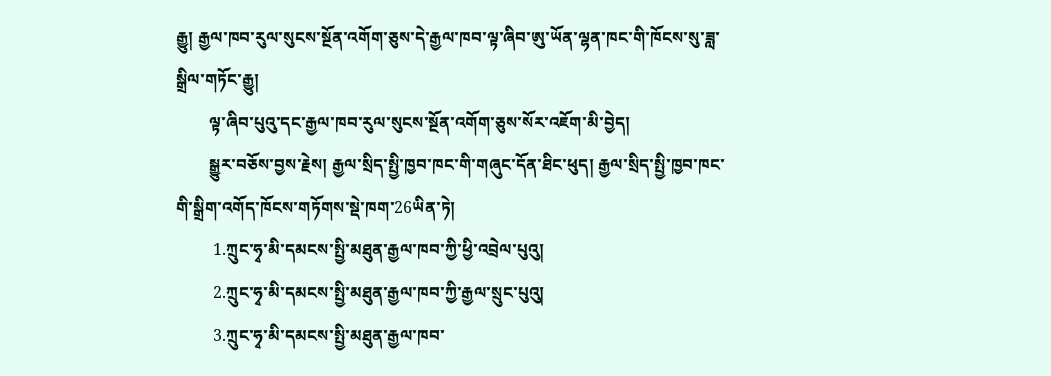རྒྱུ། རྒྱལ་ཁབ་རུལ་སུངས་སྔོན་འགོག་ཅུས་དེ་རྒྱལ་ཁབ་ལྟ་ཞིབ་ཨུ་ཡོན་ལྷན་ཁང་གི་ཁོངས་སུ་ཟླ་སྒྲིལ་གཏོང་རྒྱུ།
        ལྟ་ཞིབ་པུའུ་དང་རྒྱལ་ཁབ་རུལ་སུངས་སྔོན་འགོག་ཅུས་སོར་འཇོག་མི་བྱེད།
        སྒྱུར་བཅོས་བྱས་རྗེས། རྒྱལ་སྲིད་སྤྱི་ཁྱབ་ཁང་གི་གཞུང་དོན་ཐིང་ཕུད། རྒྱལ་སྲིད་སྤྱི་ཁྱབ་ཁང་གི་སྒྲིག་འགོད་ཁོངས་གཏོགས་སྡེ་ཁག་26ཡིན་ཏེ།
         1.ཀྲུང་ཧྭ་མི་དམངས་སྤྱི་མཐུན་རྒྱལ་ཁབ་ཀྱི་ཕྱི་འབྲེལ་པུའུ།
         2.ཀྲུང་ཧྭ་མི་དམངས་སྤྱི་མཐུན་རྒྱལ་ཁབ་ཀྱི་རྒྱལ་སྲུང་པུའུ།
         3.ཀྲུང་ཧྭ་མི་དམངས་སྤྱི་མཐུན་རྒྱལ་ཁབ་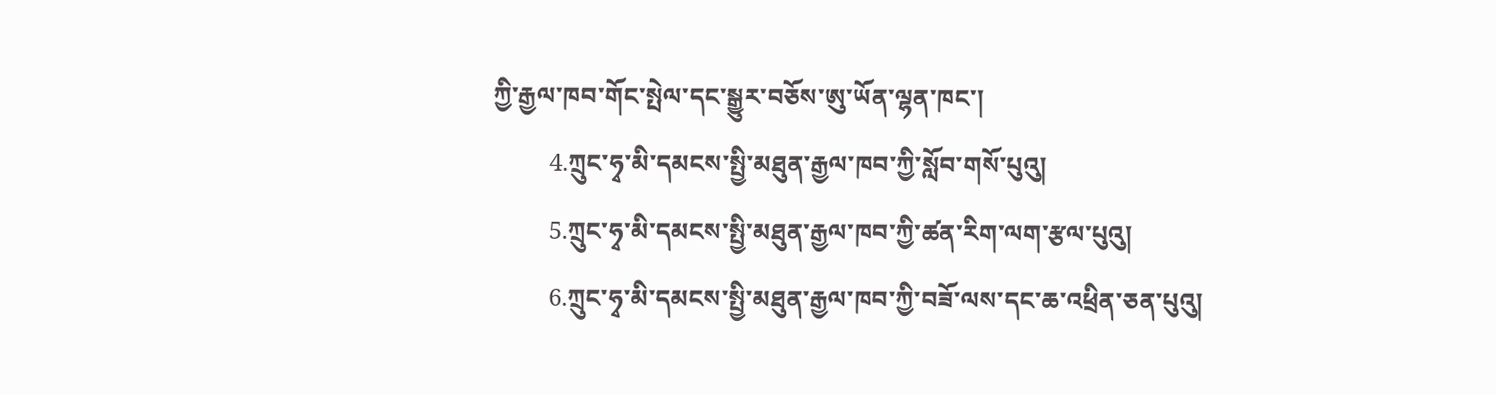ཀྱི་རྒྱལ་ཁབ་གོང་སྤེལ་དང་སྒྱུར་བཅོས་ཨུ་ཡོན་ལྷན་ཁང་།
         4.ཀྲུང་ཧྭ་མི་དམངས་སྤྱི་མཐུན་རྒྱལ་ཁབ་ཀྱི་སློབ་གསོ་པུའུ།
         5.ཀྲུང་ཧྭ་མི་དམངས་སྤྱི་མཐུན་རྒྱལ་ཁབ་ཀྱི་ཚན་རིག་ལག་རྩལ་པུའུ།
         6.ཀྲུང་ཧྭ་མི་དམངས་སྤྱི་མཐུན་རྒྱལ་ཁབ་ཀྱི་བཟོ་ལས་དང་ཆ་འཕྲིན་ཅན་པུའུ།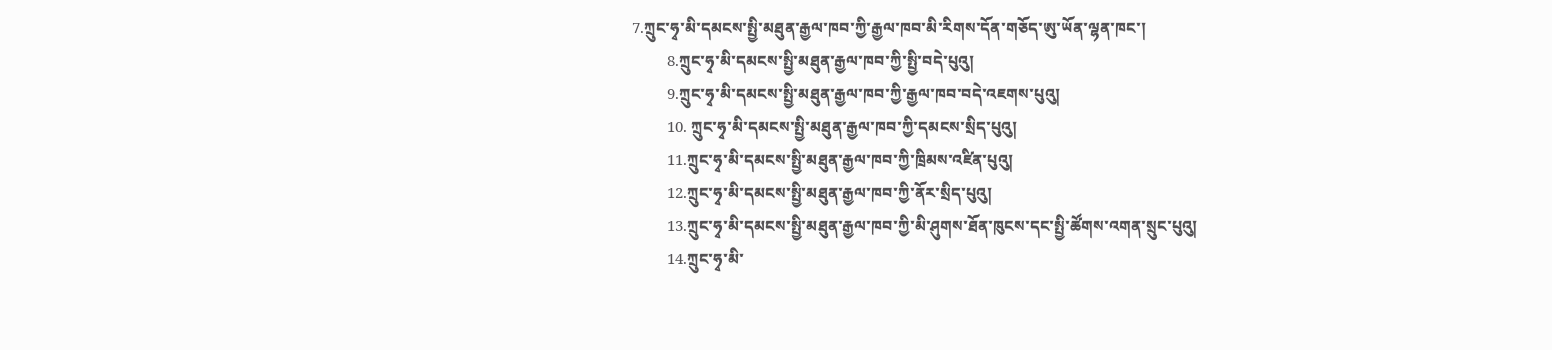7.ཀྲུང་ཧྭ་མི་དམངས་སྤྱི་མཐུན་རྒྱལ་ཁབ་ཀྱི་རྒྱལ་ཁབ་མི་རིགས་དོན་གཅོད་ཨུ་ཡོན་ལྷན་ཁང་།
         8.ཀྲུང་ཧྭ་མི་དམངས་སྤྱི་མཐུན་རྒྱལ་ཁབ་ཀྱི་སྤྱི་བདེ་པུའུ།
         9.ཀྲུང་ཧྭ་མི་དམངས་སྤྱི་མཐུན་རྒྱལ་ཁབ་ཀྱི་རྒྱལ་ཁབ་བདེ་འཇགས་པུའུ།
         10. ཀྲུང་ཧྭ་མི་དམངས་སྤྱི་མཐུན་རྒྱལ་ཁབ་ཀྱི་དམངས་སྲིད་པུའུ།
         11.ཀྲུང་ཧྭ་མི་དམངས་སྤྱི་མཐུན་རྒྱལ་ཁབ་ཀྱི་ཁྲིམས་འཛིན་པུའུ།
         12.ཀྲུང་ཧྭ་མི་དམངས་སྤྱི་མཐུན་རྒྱལ་ཁབ་ཀྱི་ནོར་སྲིད་པུའུ།
         13.ཀྲུང་ཧྭ་མི་དམངས་སྤྱི་མཐུན་རྒྱལ་ཁབ་ཀྱི་མི་ཤུགས་ཐོན་ཁུངས་དང་སྤྱི་ཚོགས་འགན་སྲུང་པུའུ།
         14.ཀྲུང་ཧྭ་མི་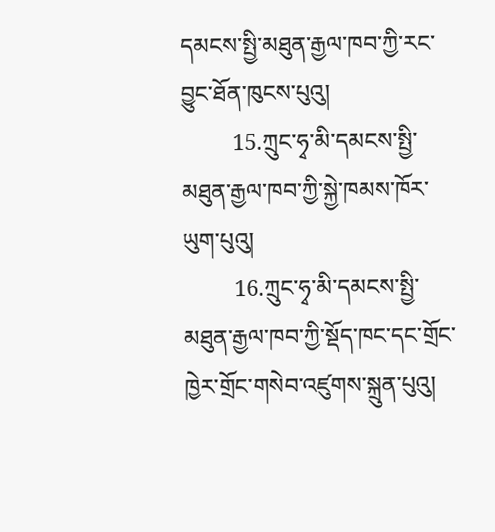དམངས་སྤྱི་མཐུན་རྒྱལ་ཁབ་ཀྱི་རང་བྱུང་ཐོན་ཁུངས་པུའུ།
         15.ཀྲུང་ཧྭ་མི་དམངས་སྤྱི་མཐུན་རྒྱལ་ཁབ་ཀྱི་སྐྱེ་ཁམས་ཁོར་ཡུག་པུའུ།
         16.ཀྲུང་ཧྭ་མི་དམངས་སྤྱི་མཐུན་རྒྱལ་ཁབ་ཀྱི་སྡོད་ཁང་དང་གྲོང་ཁྱེར་གྲོང་གསེབ་འཛུགས་སྐྲུན་པུའུ།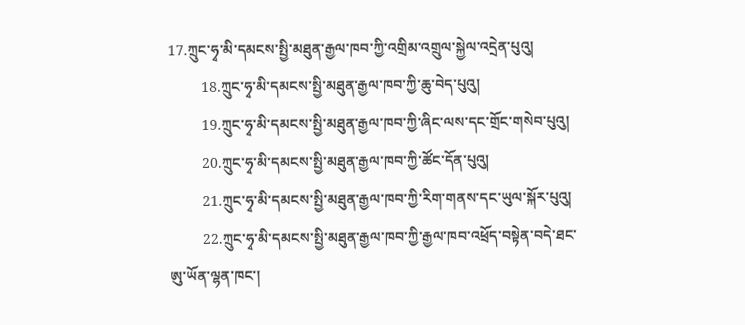17.ཀྲུང་ཧྭ་མི་དམངས་སྤྱི་མཐུན་རྒྱལ་ཁབ་ཀྱི་འགྲིམ་འགྲུལ་སྐྱེལ་འདྲེན་པུའུ།
         18.ཀྲུང་ཧྭ་མི་དམངས་སྤྱི་མཐུན་རྒྱལ་ཁབ་ཀྱི་ཆུ་བེད་པུའུ།
         19.ཀྲུང་ཧྭ་མི་དམངས་སྤྱི་མཐུན་རྒྱལ་ཁབ་ཀྱི་ཞིང་ལས་དང་གྲོང་གསེབ་པུའུ།
         20.ཀྲུང་ཧྭ་མི་དམངས་སྤྱི་མཐུན་རྒྱལ་ཁབ་ཀྱི་ཚོང་དོན་པུའུ།
         21.ཀྲུང་ཧྭ་མི་དམངས་སྤྱི་མཐུན་རྒྱལ་ཁབ་ཀྱི་རིག་གནས་དང་ཡུལ་སྐོར་པུའུ།
         22.ཀྲུང་ཧྭ་མི་དམངས་སྤྱི་མཐུན་རྒྱལ་ཁབ་ཀྱི་རྒྱལ་ཁབ་འཕྲོད་བསྟེན་བདེ་ཐང་ཨུ་ཡོན་ལྷན་ཁང་།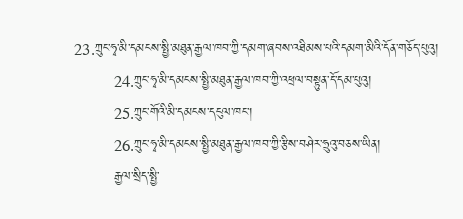23.ཀྲུང་ཧྭ་མི་དམངས་སྤྱི་མཐུན་རྒྱལ་ཁབ་ཀྱི་དམག་ཞབས་འཐིམས་པའི་དམག་མིའི་དོན་གཅོད་པུའུ།
         24.ཀྲུང་ཧྭ་མི་དམངས་སྤྱི་མཐུན་རྒྱལ་ཁབ་ཀྱི་འཕྲལ་བསྟུན་དོ་དམ་པུའུ།
         25.ཀྲུང་གོའི་མི་དམངས་དངུལ་ཁང་།
         26.ཀྲུང་ཧྭ་མི་དམངས་སྤྱི་མཐུན་རྒྱལ་ཁབ་ཀྱི་རྩིས་བཤེར་ཧྲུའུ་བཅས་ཡིན།
         རྒྱལ་སྲིད་སྤྱི་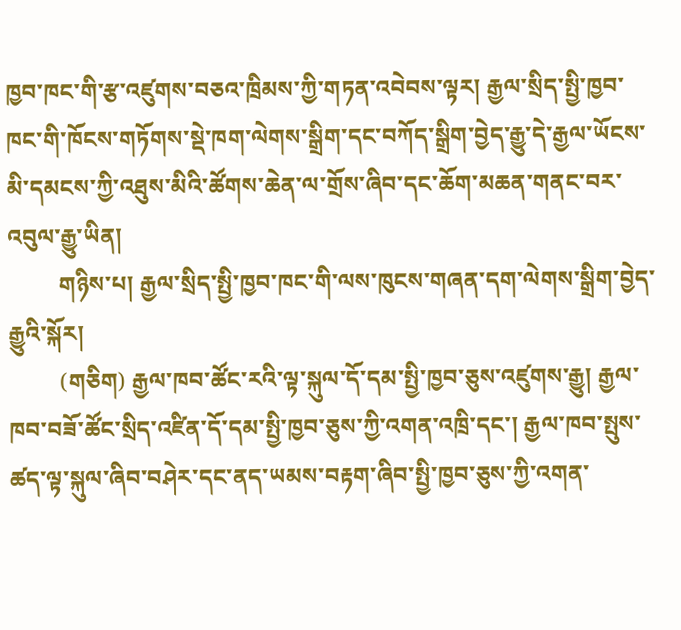ཁྱབ་ཁང་གི་རྩ་འཛུགས་བཅའ་ཁྲིམས་ཀྱི་གཏན་འབེབས་ལྟར། རྒྱལ་སྲིད་སྤྱི་ཁྱབ་ཁང་གི་ཁོངས་གཏོགས་སྡེ་ཁག་ལེགས་སྒྲིག་དང་བཀོད་སྒྲིག་བྱེད་རྒྱུ་དེ་རྒྱལ་ཡོངས་མི་དམངས་ཀྱི་འཐུས་མིའི་ཚོགས་ཆེན་ལ་གྲོས་ཞིབ་དང་ཆོག་མཆན་གནང་བར་འབུལ་རྒྱུ་ཡིན།
         གཉིས་པ། རྒྱལ་སྲིད་སྤྱི་ཁྱབ་ཁང་གི་ལས་ཁུངས་གཞན་དག་ལེགས་སྒྲིག་བྱེད་རྒྱུའི་སྐོར།
         (གཅིག) རྒྱལ་ཁབ་ཚོང་རའི་ལྟ་སྐུལ་དོ་དམ་སྤྱི་ཁྱབ་ཅུས་འཛུགས་རྒྱུ། རྒྱལ་ཁབ་བཟོ་ཚོང་སྲིད་འཛིན་དོ་དམ་སྤྱི་ཁྱབ་ཅུས་ཀྱི་འགན་འཁྲི་དང་། རྒྱལ་ཁབ་སྤུས་ཚད་ལྟ་སྐུལ་ཞིབ་བཤེར་དང་ནད་ཡམས་བརྟག་ཞིབ་སྤྱི་ཁྱབ་ཅུས་ཀྱི་འགན་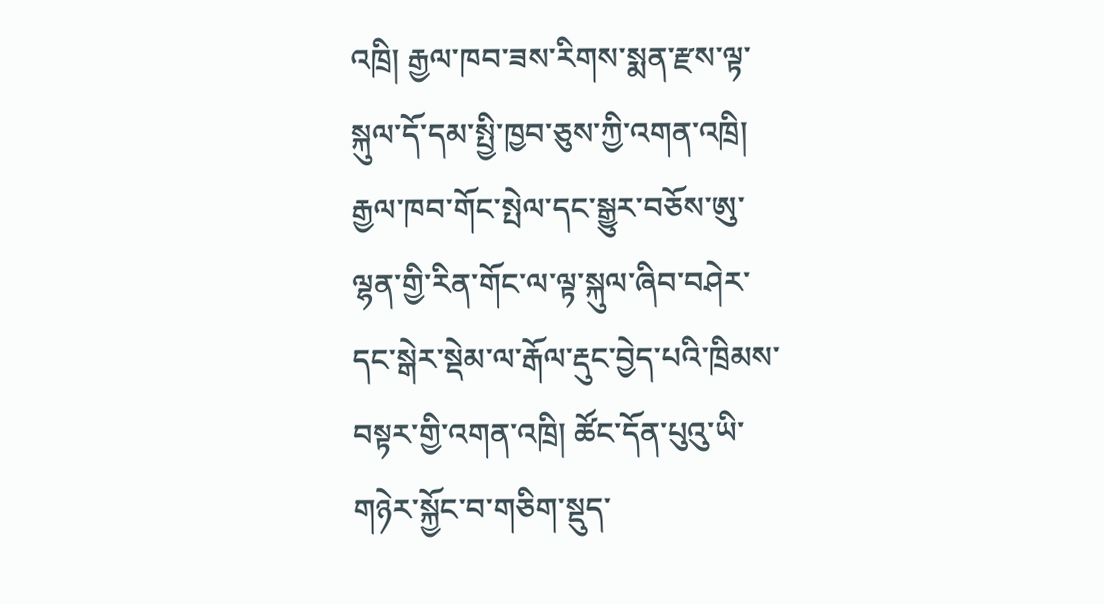འཁྲི། རྒྱལ་ཁབ་ཟས་རིགས་སྨན་རྫས་ལྟ་སྐུལ་དོ་དམ་སྤྱི་ཁྱབ་ཅུས་ཀྱི་འགན་འཁྲི། རྒྱལ་ཁབ་གོང་སྤེལ་དང་སྒྱུར་བཅོས་ཨུ་ལྷན་གྱི་རིན་གོང་ལ་ལྟ་སྐུལ་ཞིབ་བཤེར་དང་སྒེར་སྡེམ་ལ་རྒོལ་རྡུང་བྱེད་པའི་ཁྲིམས་བསྟར་གྱི་འགན་འཁྲི། ཚོང་དོན་པུའུ་ཡི་གཉེར་སྐྱོང་བ་གཅིག་སྡུད་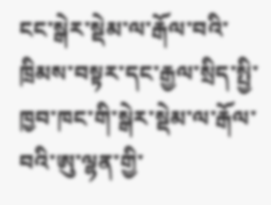ངང་སྒེར་སྡེམ་ལ་རྒོལ་བའི་ཁྲིམས་བསྟར་དང་རྒྱལ་སྲིད་སྤྱི་ཁྱབ་ཁང་གི་སྒེར་སྡེམ་ལ་རྒོལ་བའི་ཨུ་ལྷན་གྱི་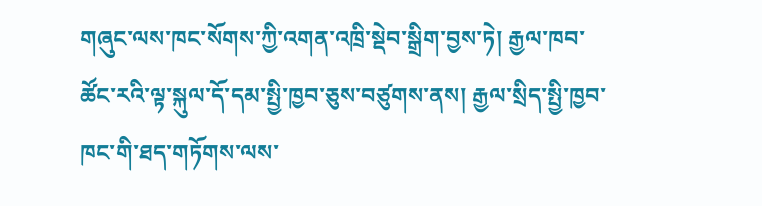གཞུང་ལས་ཁང་སོགས་ཀྱི་འགན་འཁྲི་སྡེབ་སྒྲིག་བྱས་ཏེ། རྒྱལ་ཁབ་ཚོང་རའི་ལྟ་སྐུལ་དོ་དམ་སྤྱི་ཁྱབ་ཅུས་བཙུགས་ནས། རྒྱལ་སྲིད་སྤྱི་ཁྱབ་ཁང་གི་ཐད་གཏོགས་ལས་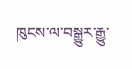ཁུངས་ལ་བསྒྱུར་རྒྱུ་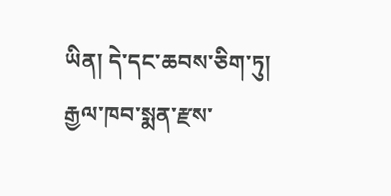ཡིན། དེ་དང་ཆབས་ཅིག་ཏུ། རྒྱལ་ཁབ་སྨན་རྫས་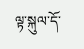ལྟ་སྐུལ་དོ་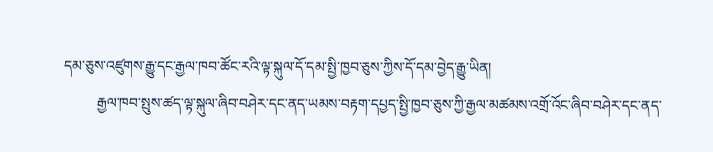དམ་ཅུས་འཛུགས་རྒྱུ་དང་རྒྱལ་ཁབ་ཚོང་རའི་ལྟ་སྐུལ་དོ་དམ་སྤྱི་ཁྱབ་ཅུས་ཀྱིས་དོ་དམ་བྱེད་རྒྱུ་ཡིན།
         རྒྱལ་ཁབ་སྤུས་ཚད་ལྟ་སྐུལ་ཞིབ་བཤེར་དང་ནད་ཡམས་བརྟག་དཔྱད་སྤྱི་ཁྱབ་ཅུས་ཀྱི་རྒྱལ་མཚམས་འགྲོ་འོང་ཞིབ་བཤེར་དང་ནད་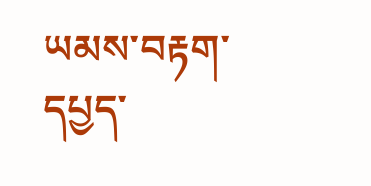ཡམས་བརྟག་དཔྱད་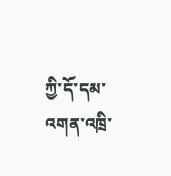ཀྱི་དོ་དམ་འགན་འཁྲི་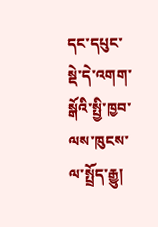དང་དཔུང་སྡེ་དེ་འགག་སྒོའི་སྤྱི་ཁྱབ་ལས་ཁུངས་ལ་སྤྲོད་རྒྱུ།